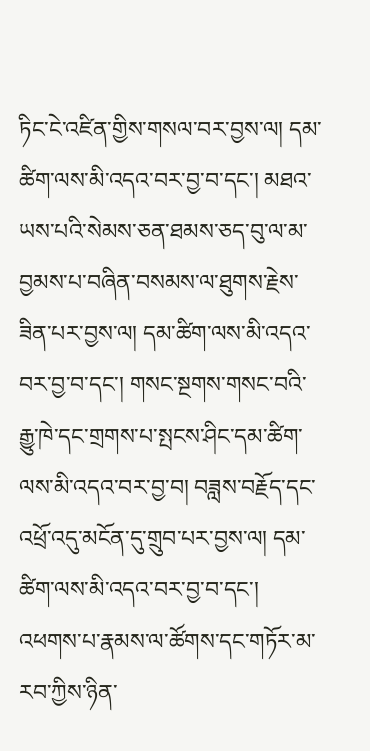ཏིང་ངེ་འཛིན་གྱིས་གསལ་བར་བྱས་ལ། དམ་ཚིག་ལས་མི་འདའ་བར་བྱ་བ་དང་། མཐའ་ཡས་པའི་སེམས་ཅན་ཐམས་ཅད་བུ་ལ་མ་བྱམས་པ་བཞིན་བསམས་ལ་ཐུགས་རྗེས་ཟིན་པར་བྱས་ལ། དམ་ཚིག་ལས་མི་འདའ་བར་བྱ་བ་དང་། གསང་སྔགས་གསང་བའི་རྒྱུ་ཁེ་དང་གྲགས་པ་སྤངས་ཤིང་དམ་ཚིག་ལས་མི་འདའ་བར་བྱ་བ། བཟླས་བརྗོད་དང་འཕྲོ་འདུ་མངོན་དུ་གྲུབ་པར་བྱས་ལ། དམ་ཚིག་ལས་མི་འདའ་བར་བྱ་བ་དང་། འཕགས་པ་རྣམས་ལ་ཚོགས་དང་གཏོར་མ་རབ་ཀྱིས་ཉིན་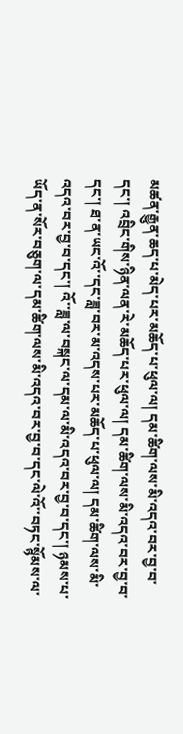མཚན་རྒྱུན་ཆད་པ་མེད་པར་མཆོད་པ་ཕུལ་ལ། དམ་ཚིག་ལས་མི་འདའ་བར་བྱ་བ་དང་། འབྲིང་གིས་ཉིན་ལན་རེ་མཆོད་པར་ཕུལ་ལ། དམ་ཚིག་ལས་མི་འདའ་བར་བྱ་བ་དང་། ཐ་ན་ཡང་འོ་་དང་ཟླ་བར་མ་འདས་པར་མཆོད་པ་ཕུལ་ལ། དམ་ཚིག་ལས་མི་འདའ་བར་བྱ་བ་དང་། འོ་་ཟླ་ལ་བསྐང་ལ་དམ་ལ་མི་འདའ་བར་བྱ་བ་དང་། ཉམས་པ་ཡོད་ན་སོར་བཅུག་ལ་དམ་ཚིག་ལས་མི་འདའ་བར་བྱ་བ་དང་ལེ་འོ་་བཏང་སྙོམས་ལ་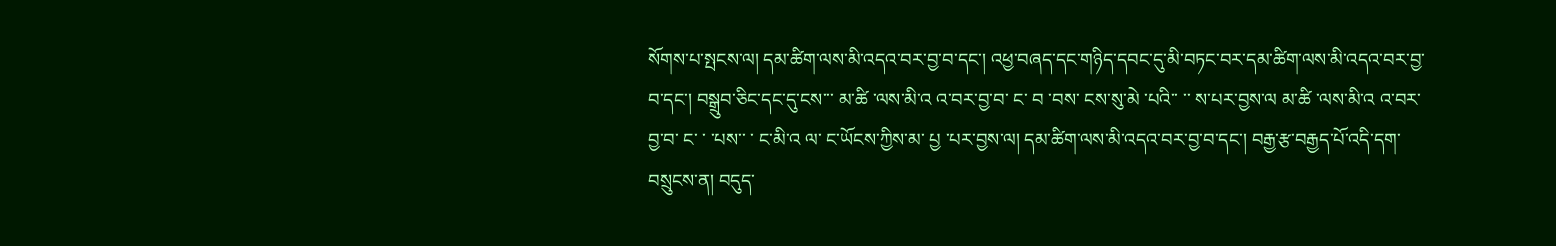སོགས་པ་སྤངས་ལ། དམ་ཚིག་ལས་མི་འདའ་བར་བྱ་བ་དང་། འཕྱ་བཞད་དང་གཉིད་དབང་དུ་མི་བཏང་བར་དམ་ཚིག་ལས་མི་འདའ་བར་བྱ་བ་དང་། བསྒྲུབ་ཅིང་དང་དུ་ངས་་་ མ་ཚི ་ལས་མི་འ འ་བར་བྱ་བ་ ང་ བ ་བས་ ངས་སུ་མེ ་པའི་་ ་་ ས་པར་བྱས་ལ མ་ཚི ་ལས་མི་འ འ་བར་བྱ་བ་ ང་ ་ ་པས་་ ་ ང་མི་འ ལ་ ང་ཡོངས་ཀྱིས་མ་ པྱ ་པར་བྱས་ལ། དམ་ཚིག་ལས་མི་འདའ་བར་བྱ་བ་དང་། བརྒྱ་རྩ་བརྒྱད་པོ་འདི་དག་བསྲུངས་ན། བདུད་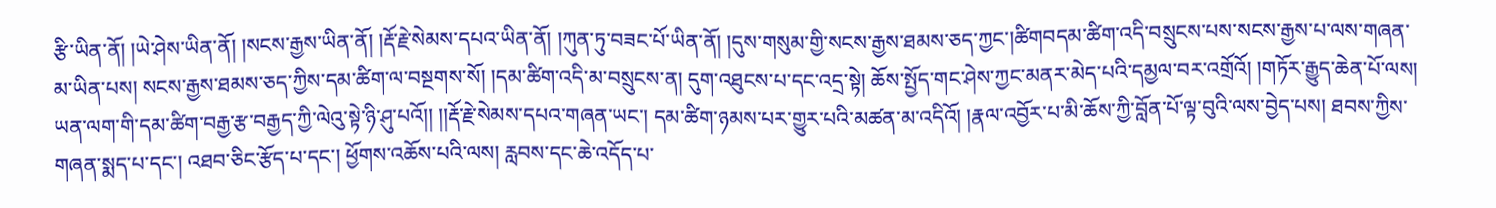རྩི་ཡིན་ནོ། །ཡེ་ཤེས་ཡིན་ནོ། །སངས་རྒྱས་ཡིན་ནོ། །རྡོ་རྗེ་སེམས་དཔའ་ཡིན་ནོ། །ཀུན་ཏུ་བཟང་པོ་ཡིན་ནོ། །དུས་གསུམ་གྱི་སངས་རྒྱས་ཐམས་ཅད་ཀྱང་།ཚིགབདམ་ཚིག་འདི་བསྲུངས་པས་སངས་རྒྱས་པ་ལས་གཞན་མ་ཡིན་པས། སངས་རྒྱས་ཐམས་ཅད་ཀྱིས་དམ་ཚིག་ལ་བསྔགས་སོ། །དམ་ཚིག་འདི་མ་བསྲུངས་ན། དུག་འཐུངས་པ་དང་འདྲ་སྟེ། ཆོས་སྤྱོད་གང་ཤེས་ཀྱང་མནར་མེད་པའི་དམྱལ་བར་འགྲོའོ། །གཏོར་རྒྱུད་ཆེན་པོ་ལས། ཡན་ལག་གི་དམ་ཚིག་བརྒྱ་རྩ་བརྒྱད་ཀྱི་ལེའུ་སྟེ་ཉི་ཤུ་པའོ།། །།རྡོ་རྗེ་སེམས་དཔའ་གཞན་ཡང་། དམ་ཚིག་ཉམས་པར་གྱུར་པའི་མཚན་མ་འདིའོ། །རྣལ་འབྱོར་པ་མི་ཆོས་ཀྱི་བློན་པོ་ལྟ་བུའི་ལས་བྱེད་པས། ཐབས་ཀྱིས་གཞན་སྨད་པ་དང་། འཐབ་ཅིང་རྩོད་པ་དང་། ཕྱོགས་འཆོས་པའི་ལས། རླབས་དང་ཆེ་འདོད་པ་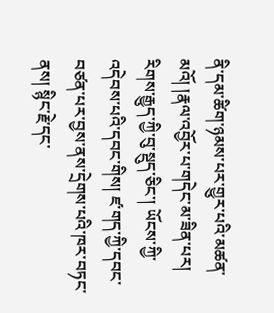ནི་དམ་ཚིག་ཉམས་པར་གྱུར་པའི་མཚན་མའོ། །རྣལ་འབྱོར་པ་གདེང་མ་ཟིན་པར། རིགས་རྒྱུད་ཀྱི་བུ་སྡུད་ཅིང་། ཡོངས་ཀྱི་འདེབས་པའི་དབང་གིས། ཛ་གད་ཀྱི་དབང་བཙན་པར་བྱས་ནས་དྲེགས་པའི་ཁར་བཏང་ནས། སྙིང་རྗེ་དང་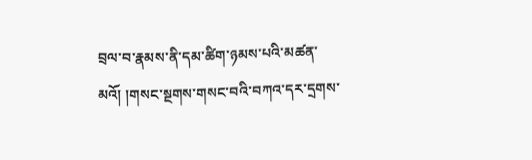བྲལ་བ་རྣམས་ནི་དམ་ཚིག་ཉམས་པའི་མཚན་མའོ། །གསང་སྔགས་གསང་བའི་བཀའ་དར་དྲགས་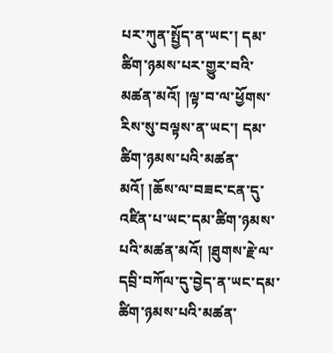པར་ཀུན་སྤྱོད་ན་ཡང་། དམ་ཚིག་ཉམས་པར་གྱུར་བའི་མཚན་མའོ། །ལྟ་བ་ལ་ཕྱོགས་རིས་སུ་བལྟས་ན་ཡང་། དམ་ཚིག་ཉམས་པའི་མཚན་མའོ། །ཆོས་ལ་བཟང་ངན་དུ་འཛིན་པ་ཡང་དམ་ཚིག་ཉམས་པའི་མཚན་མའོ། །ཐུགས་རྗེ་ལ་དབྲི་བཀོལ་དུ་བྱེད་ན་ཡང་དམ་ཚིག་ཉམས་པའི་མཚན་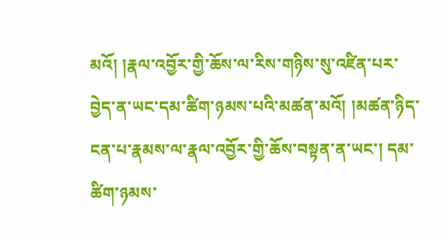མའོ། །རྣལ་འབྱོར་གྱི་ཆོས་ལ་རིས་གཉིས་སུ་འཛིན་པར་བྱེད་ན་ཡང་དམ་ཚིག་ཉམས་པའི་མཚན་མའོ། །མཚན་ཉིད་ངན་པ་རྣམས་ལ་རྣལ་འབྱོར་གྱི་ཆོས་བསྟན་ན་ཡང་། དམ་ཚིག་ཉམས་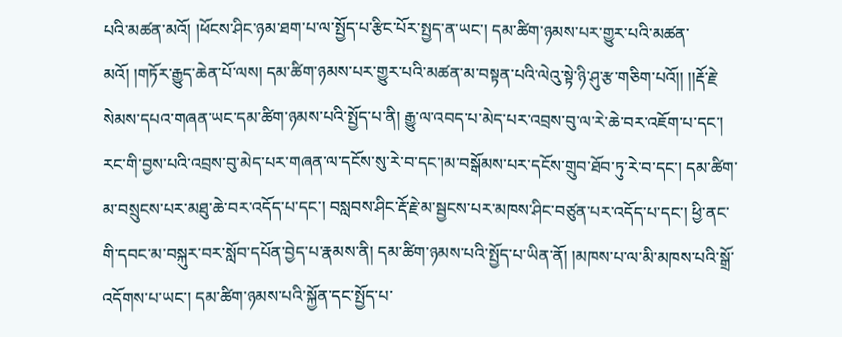པའི་མཚན་མའོ། །ཕོངས་ཤིང་ཉམ་ཐག་པ་ལ་སྤྱོད་པ་རྩིང་པོར་སྤྱད་ན་ཡང་། དམ་ཚིག་ཉམས་པར་གྱུར་པའི་མཚན་མའོ། །གཏོར་རྒྱུད་ཆེན་པོ་ལས། དམ་ཚིག་ཉམས་པར་གྱུར་པའི་མཚན་མ་བསྟན་པའི་ལེའུ་སྟེ་ཉི་ཤུ་རྩ་གཅིག་པའོ།། །།རྡོ་རྗེ་སེམས་དཔའ་གཞན་ཡང་དམ་ཚིག་ཉམས་པའི་སྤྱོད་པ་ནི། རྒྱུ་ལ་འབད་པ་མེད་པར་འབྲས་བུ་ལ་རེ་ཆེ་བར་འཇོག་པ་དང་། རང་གི་བྱས་པའི་འབྲས་བུ་མེད་པར་གཞན་ལ་དངོས་སུ་རེ་བ་དང་།མ་བསྒོམས་པར་དངོས་གྲུབ་ཐོབ་ཏུ་རེ་བ་དང་། དམ་ཚིག་མ་བསྲུངས་པར་མཐུ་ཆེ་བར་འདོད་པ་དང་། བསླབས་ཤིང་རྡོ་རྗེ་མ་སྦྱངས་པར་མཁས་ཤིང་བཙུན་པར་འདོད་པ་དང་། ཕྱི་ནང་གི་དབང་མ་བསྐུར་བར་སློབ་དཔོན་བྱེད་པ་རྣམས་ནི། དམ་ཚིག་ཉམས་པའི་སྤྱོད་པ་ཡིན་ནོ། །མཁས་པ་ལ་མི་མཁས་པའི་སྒྲོ་འདོགས་པ་ཡང་། དམ་ཚིག་ཉམས་པའི་སྐྱོན་དང་སྤྱོད་པ་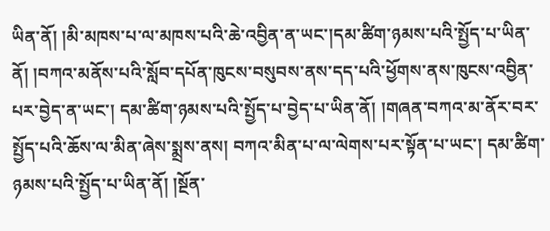ཡིན་ནོ། །མི་མཁས་པ་ལ་མཁས་པའི་ཆེ་འབྱིན་ན་ཡང་།དམ་ཚིག་ཉམས་པའི་སྤྱོད་པ་ཡིན་ནོ། །བཀའ་མནོས་པའི་སློབ་དཔོན་ཁུངས་བསུབས་ནས་དད་པའི་ཕྱོགས་ནས་ཁུངས་འབྱིན་པར་བྱེད་ན་ཡང་། དམ་ཚིག་ཉམས་པའི་སྤྱོད་པ་བྱེད་པ་ཡིན་ནོ། །གཞན་བཀའ་མ་ནོར་བར་སྤྱོད་པའི་ཆོས་ལ་མིན་ཞེས་སྨྲས་ནས། བཀའ་མིན་པ་ལ་ལེགས་པར་སྟོན་པ་ཡང་། དམ་ཚིག་ཉམས་པའི་སྤྱོད་པ་ཡིན་ནོ། །སྔོན་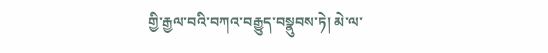གྱི་རྒྱལ་བའི་བཀའ་བརྒྱུད་བསྣུབས་ཏེ། མེ་ལ་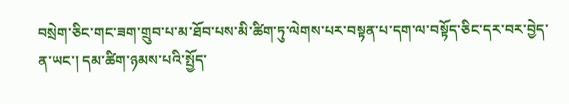བསྲེག་ཅིང་གང་ཟག་གྲུབ་པ་མ་ཐོབ་པས་མི་ཚིག་ཏུ་ལེགས་པར་བསྟན་པ་དག་ལ་བསྟོད་ཅིང་དར་བར་བྱེད་ན་ཡང་། དམ་ཚིག་ཉམས་པའི་སྤྱོད་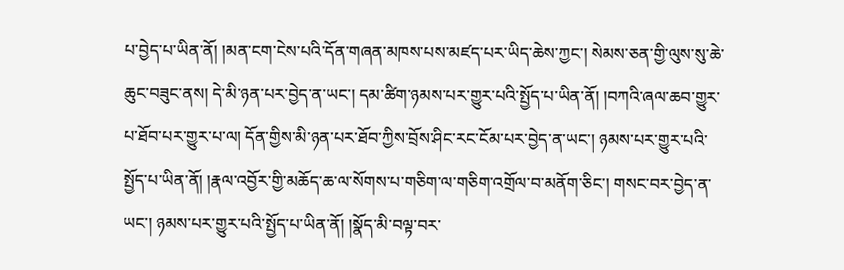པ་བྱེད་པ་ཡིན་ནོ། །མན་ངག་ངེས་པའི་དོན་གཞན་མཁས་པས་མཛད་པར་ཡིད་ཆེས་ཀྱང་། སེམས་ཅན་གྱི་ལུས་སུ་ཆེ་ཆུང་བཟུང་ནས། དེ་མི་ཉན་པར་བྱེད་ན་ཡང་། དམ་ཚིག་ཉམས་པར་གྱུར་པའི་སྤྱོད་པ་ཡིན་ནོ། །བཀའི་ཞལ་ཆབ་གྱུར་པ་ཐོབ་པར་གྱུར་པ་ལ། དོན་གྱིས་མི་ཉན་པར་ཐོབ་ཀྱིས་བྲོས་ཤིང་རང་ངོམ་པར་བྱེད་ན་ཡང་། ཉམས་པར་གྱུར་པའི་སྤྱོད་པ་ཡིན་ནོ། །རྣལ་འབྱོར་གྱི་མཆོད་ཆ་ལ་སོགས་པ་གཅིག་ལ་གཅིག་འགྲོལ་བ་མནོག་ཅིང་། གསང་བར་བྱེད་ན་ཡང་། ཉམས་པར་གྱུར་པའི་སྤྱོད་པ་ཡིན་ནོ། །སྣོད་མི་བལྟ་བར་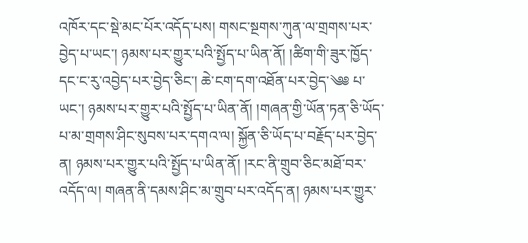འཁོར་དང་སྡེ་མང་པོར་འདོད་པས། གསང་སྔགས་ཀུན་ལ་གྲགས་པར་བྱེད་པ་ཡང་། ཉམས་པར་གྱུར་པའི་སྤྱོད་པ་ཡིན་ནོ། །ཚིག་གི་ཟུར་ཁྱོད་དང་ང་རུ་འབྱེད་པར་བྱེད་ཅིང་། ཆེ་ངག་དག་འཐོན་པར་བྱེད་༄༅ པ་ཡང་། ཉམས་པར་གྱུར་པའི་སྤྱོད་པ་ཡིན་ནོ། །གཞན་གྱི་ཡོན་ཏན་ཅི་ཡོད་པ་མ་གྲགས་ཤིང་སུབས་པར་དགའ་ལ། སྐྱོན་ཅི་ཡོད་པ་བརྗོད་པར་བྱེད་ན། ཉམས་པར་གྱུར་པའི་སྤྱོད་པ་ཡིན་ནོ། །རང་ནི་གྲུབ་ཅིང་མཐོ་བར་འདོད་ལ། གཞན་ནི་དམས་ཤིང་མ་གྲུབ་པར་འདོད་ན། ཉམས་པར་གྱུར་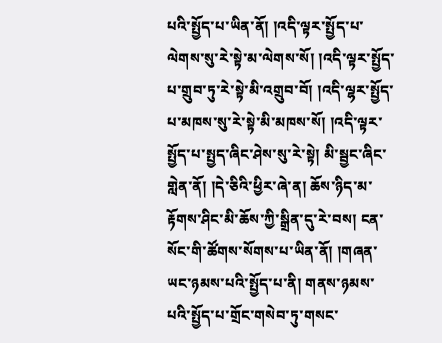པའི་སྤྱོད་པ་ཡིན་ནོ། །འདི་ལྟར་སྤྱོད་པ་ལེགས་སུ་རེ་སྟེ་མ་ལེགས་སོ། །འདི་ལྟར་སྤྱོད་པ་གྲུབ་ཏུ་རེ་སྟེ་མི་འགྲུབ་བོ། །འདི་ལྷར་སྤྱོད་པ་མཁས་སུ་རེ་སྟེ་མི་མཁས་སོ། །འདི་ལྟར་སྤྱོད་པ་སྤྱད་ཞིང་ཤེས་སུ་རེ་སྟེ། མི་སྦྱང་ཞིང་གླེན་ནོ། །དེ་ཅིའི་ཕྱིར་ཞེ་ན། ཆོས་ཉིད་མ་རྟོགས་ཤིང་མི་ཆོས་ཀྱི་སྒྲིན་དུ་རེ་བས། ངན་སོང་གི་ཚོགས་སོགས་པ་ཡིན་ནོ། །གཞན་ཡང་ཉམས་པའི་སྤྱོད་པ་ནི། གནས་ཉམས་པའི་སྤྱོད་པ་གྲོང་གསེབ་ཏུ་གསང་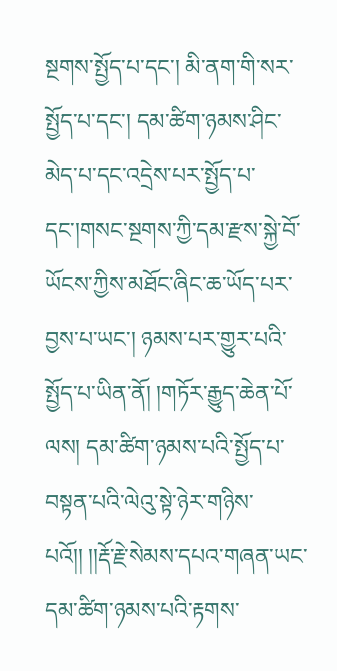སྔགས་སྤྱོད་པ་དང་། མི་ནག་གི་སར་སྤྱོད་པ་དང་། དམ་ཚིག་ཉམས་ཤིང་མེད་པ་དང་འདྲེས་པར་སྤྱོད་པ་དང་།གསང་སྔགས་ཀྱི་དམ་རྫས་སྐྱེ་བོ་ཡོངས་ཀྱིས་མཐོང་ཞིང་ཆ་ཡོད་པར་བྱས་པ་ཡང་། ཉམས་པར་གྱུར་པའི་སྤྱོད་པ་ཡིན་ནོ། །གཏོར་རྒྱུད་ཆེན་པོ་ལས། དམ་ཚིག་ཉམས་པའི་སྤྱོད་པ་བསྟན་པའི་ལེའུ་སྟེ་ཉེར་གཉིས་པའོ།། །།རྡོ་རྗེ་སེམས་དཔའ་གཞན་ཡང་དམ་ཚིག་ཉམས་པའི་རྟགས་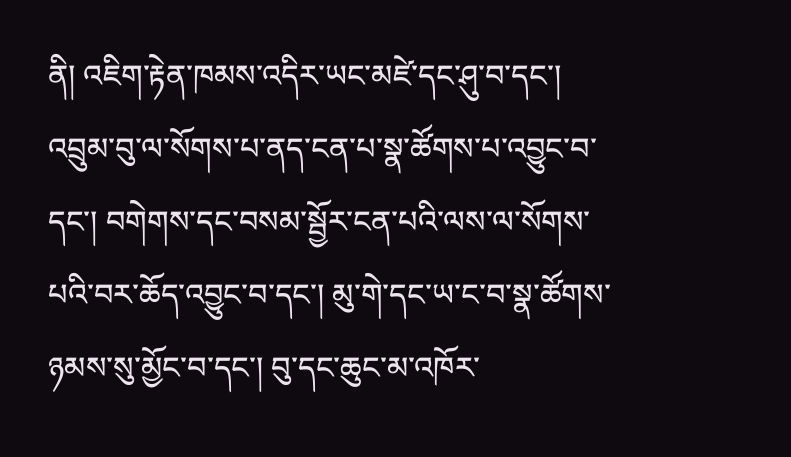ནི། འཇིག་རྟེན་ཁམས་འདིར་ཡང་མཛེ་དང་ཤུ་བ་དང་། འབྲུམ་བུ་ལ་སོགས་པ་ནད་ངན་པ་སྣ་ཚོགས་པ་འབྱུང་བ་དང་། བགེགས་དང་བསམ་སྦྱོར་ངན་པའི་ལས་ལ་སོགས་པའི་བར་ཆོད་འབྱུང་བ་དང་། མུ་གེ་དང་ཡ་ང་བ་སྣ་ཚོགས་ཉམས་སུ་མྱོང་བ་དང་། བུ་དང་ཆུང་མ་འཁོར་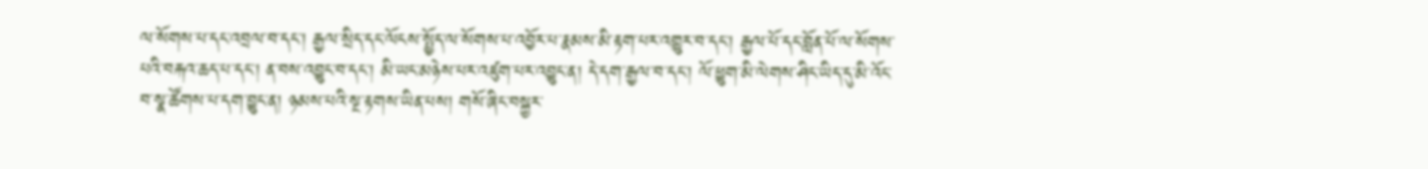ལ་སོགས་པ་དང་འབྲལ་བ་དང་། རྒྱལ་སྲིད་དང་ལོངས་སྤྱོད་ལ་སོགས་པ་འབྱོར་པ་རྣམས་མི་རྟག་པར་འགྱུར་བ་དང་། རྒྱལ་པོ་དང་བློན་པོ་ལ་སོགས་པའི་བརྐའ་ཆད་པ་དང་། ན་བས་འབྱུང་བ་དང་། མི་ཡང་མཉེས་པར་འཛུག་པར་འབྱུང་ན། དེ་དག་རྒྱལ་བ་དང་། ལོ་ཕྱུག་མི་ལེགས་ཤིང་ཡིད་དུ་མི་འོང་བ་སྣ་ཚོགས་པ་དག་བྱུང་ན། ཉམས་པའི་སྔ་རྟགས་ཡིན་པས། གསོ་ཞིང་བསྐྱར་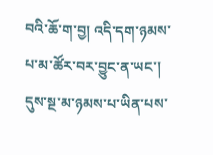བའི་ཆོ་ག་བྱ། འདི་དག་ཉམས་པ་མ་ཚོར་བར་བྱུང་ན་ཡང་། དུས་སྔ་མ་ཉམས་པ་ཡིན་པས་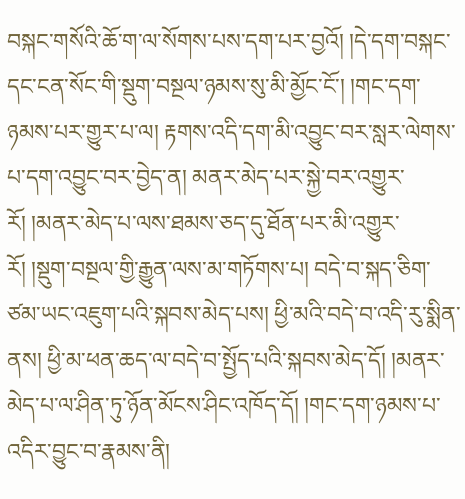བསྐང་གསོའི་ཆོ་ག་ལ་སོགས་པས་དག་པར་བྱའོ། །དེ་དག་བསྐང་དང་ངན་སོང་གི་སྡུག་བསྔལ་ཉམས་སུ་མི་མྱོང་ངོ་། །གང་དག་ཉམས་པར་གྱུར་པ་ལ། རྟགས་འདི་དག་མི་འབྱུང་བར་སླར་ལེགས་པ་དག་འབྱུང་བར་བྱེད་ན། མནར་མེད་པར་སྐྱེ་བར་འགྱུར་རོ། །མནར་མེད་པ་ལས་ཐམས་ཅད་དུ་ཐོན་པར་མི་འགྱུར་རོ། །སྡུག་བསྔལ་གྱི་རྒྱུན་ལས་མ་གཏོགས་པ། བདེ་བ་སྐད་ཅིག་ཙམ་ཡང་འཇུག་པའི་སྐབས་མེད་པས། ཕྱི་མའི་བདེ་བ་འདི་རུ་སྨིན་ནས། ཕྱི་མ་ཕན་ཆད་ལ་བདེ་བ་སྤྱོད་པའི་སྐབས་མེད་དོ། །མནར་མེད་པ་ལ་ཤིན་ཏུ་ཉོན་མོངས་ཤིང་འཁོད་དོ། །གང་དག་ཉམས་པ་འདིར་བྱུང་བ་རྣམས་ནི།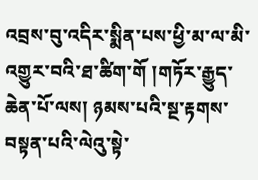འབྲས་བུ་འདིར་སྨིན་པས་ཕྱི་མ་ལ་མི་འགྱུར་བའི་ཐ་ཚིག་གོ །གཏོར་རྒྱུད་ཆེན་པོ་ལས། ཉམས་པའི་སྔ་རྟགས་བསྟན་པའི་ལེའུ་སྟེ་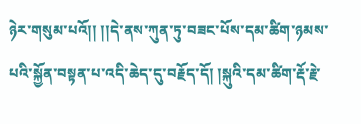ཉེར་གསུམ་པའོ།། །།དེ་ནས་ཀུན་ཏུ་བཟང་པོས་དམ་ཚིག་ཉམས་པའི་སྐྱོན་བསྟན་པ་འདི་ཆེད་དུ་བརྗོད་དོ། །སྐུའི་དམ་ཚིག་རྡོ་རྗེ་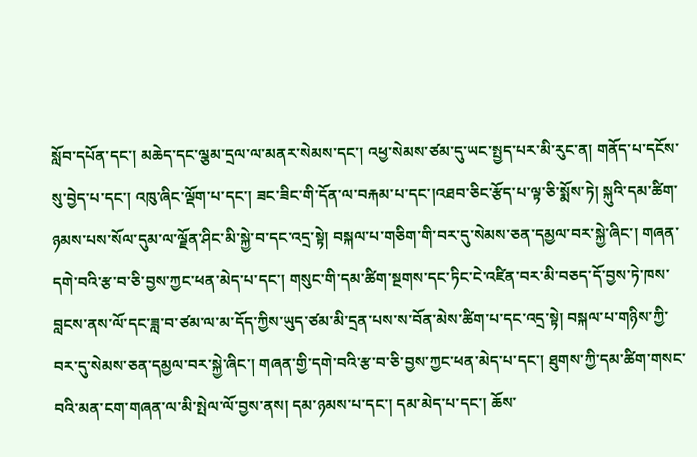སློབ་དཔོན་དང་། མཆེད་དང་ལྕམ་དྲལ་ལ་མནར་སེམས་དང་། འཕྱ་སེམས་ཙམ་དུ་ཡང་སྤྱད་པར་མི་རུང་ན། གནོད་པ་དངོས་སུ་བྱེད་པ་དང་། འཁུ་ཞིང་ལྡོག་པ་དང་། ཟང་ཟིང་གི་དོན་ལ་བརྐམ་པ་དང་།འཐབ་ཅིང་རྩོད་པ་ལྟ་ཅི་སྨོས་ཏེ། སྐུའི་དམ་ཚིག་ཉམས་པས་སོལ་དུམ་ལ་ལྗོན་ཤིང་མི་སྐྱེ་བ་དང་འདྲ་སྟེ། བསྐལ་པ་གཅིག་གི་བར་དུ་སེམས་ཅན་དམྱལ་བར་སྐྱེ་ཞིང་། གཞན་དགེ་བའི་རྩ་བ་ཅི་བྱས་ཀྱང་ཕན་མེད་པ་དང་། གསུང་གི་དམ་ཚིག་སྔགས་དང་ཏིང་ངེ་འཛིན་བར་མི་བཅད་དོ་བྱས་ཏེ་ཁས་བླངས་ནས་ལོ་དང་ཟླ་བ་ཙམ་ལ་མ་དོད་ཀྱིས་ཡུད་ཙམ་མི་དྲན་པས་ས་བོན་མེས་ཚིག་པ་དང་འདྲ་སྟེ། བསྐལ་པ་གཉིས་ཀྱི་བར་དུ་སེམས་ཅན་དམྱལ་བར་སྐྱེ་ཞིང་། གཞན་གྱི་དགེ་བའི་རྩ་བ་ཅི་བྱས་ཀྱང་ཕན་མེད་པ་དང་། ཐུགས་ཀྱི་དམ་ཚིག་གསང་བའི་མན་ངག་གཞན་ལ་མི་སྤེལ་ལོ་བྱས་ནས། དམ་ཉམས་པ་དང་། དམ་མེད་པ་དང་། ཆོས་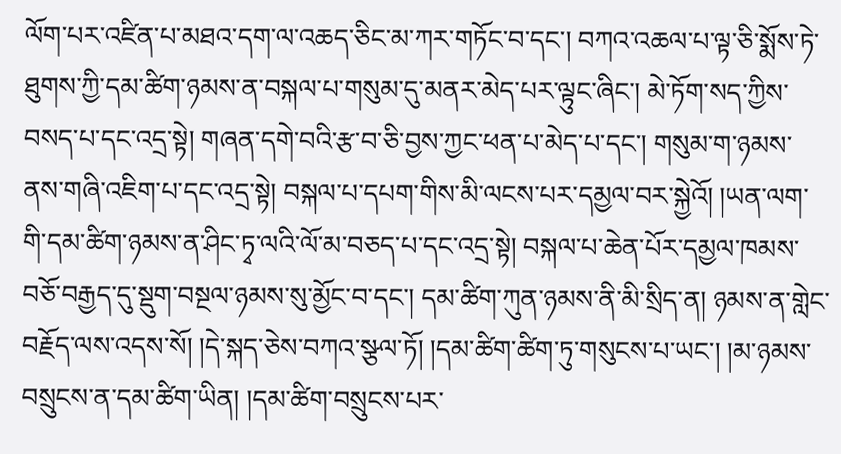ལོག་པར་འཛིན་པ་མཐའ་དག་ལ་འཆད་ཅིང་མ་ཀར་གཏོང་བ་དང་། བཀའ་འཆལ་པ་ལྟ་ཅི་སྨོས་ཏེ་ཐུགས་ཀྱི་དམ་ཚིག་ཉམས་ན་བསྐལ་པ་གསུམ་དུ་མནར་མེད་པར་ལྟུང་ཞིང་། མེ་ཏོག་སད་ཀྱིས་བསད་པ་དང་འདྲ་སྟེ། གཞན་དགེ་བའི་རྩ་བ་ཅི་བྱས་ཀྱང་ཕན་པ་མེད་པ་དང་། གསུམ་ག་ཉམས་ནས་གཞི་འཇིག་པ་དང་འདྲ་སྟེ། བསྐལ་པ་དཔག་གིས་མི་ལངས་པར་དམྱལ་བར་སྐྱེའོ། །ཡན་ལག་གི་དམ་ཚིག་ཉམས་ན་ཤིང་ཏྭ་ལའི་ལོ་མ་བཅད་པ་དང་འདྲ་སྟེ། བསྐལ་པ་ཆེན་པོར་དམྱལ་ཁམས་བཅོ་བརྒྱད་དུ་སྡུག་བསྔལ་ཉམས་སུ་མྱོང་བ་དང་། དམ་ཚིག་ཀུན་ཉམས་ནི་མི་སྲིད་ན། ཉམས་ན་གླེང་བརྗོད་ལས་འདས་སོ། །དེ་སྐད་ཅེས་བཀའ་སྩལ་ཏོ། །དམ་ཚིག་ཚིག་ཏུ་གསུངས་པ་ཡང་། །མ་ཉམས་བསྲུངས་ན་དམ་ཚིག་ཡིན། །དམ་ཚིག་བསྲུངས་པར་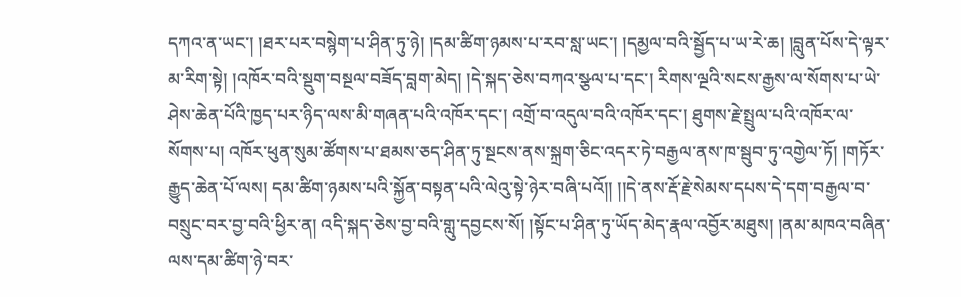དཀའ་ན་ཡང་། །ཐར་པར་བསྙེག་པ་ཤིན་ཏུ་ཉེ། །དམ་ཚིག་ཉམས་པ་རབ་སླ་ཡང་། །དམྱལ་བའི་སྦྱོད་པ་ཡ་རེ་ཆ། །བླུན་པོས་དེ་ལྟར་མ་རིག་སྟེ། །འཁོར་བའི་སྡུག་བསྔལ་བཟོད་བླག་མེད། །དེ་སྐད་ཅེས་བཀའ་སྩལ་པ་དང་། རིགས་ལྔའི་སངས་རྒྱས་ལ་སོགས་པ་ཡེ་ཤེས་ཆེན་པོའི་ཁྱད་པར་ཉིད་ལས་མི་གཞན་པའི་འཁོར་དང་། འགྲོ་བ་འདུལ་བའི་འཁོར་དང་། ཐུགས་རྗེ་སྤྲུལ་པའི་འཁོར་ལ་སོགས་པ། འཁོར་ཕུན་སུམ་ཚོགས་པ་ཐམས་ཅད་ཤིན་ཏུ་སྔངས་ནས་སྐྲག་ཅིང་འདར་ཏེ་བརྒྱལ་ནས་ཁ་སྦུབ་ཏུ་འགྱེལ་ཏོ། །གཏོར་རྒྱུད་ཆེན་པོ་ལས། དམ་ཚིག་ཉམས་པའི་སྐྱོན་བསྟན་པའི་ལེའུ་སྟེ་ཉེར་བཞི་པའོ།། །།དེ་ནས་རྡོ་རྗེ་སེམས་དཔས་དེ་དག་བརྒྱལ་བ་བསྲུང་བར་བྱ་བའི་ཕྱིར་ན། འདི་སྐད་ཅེས་བྱ་བའི་གླུ་དབྱངས་སོ། །སྟོང་པ་ཤིན་ཏུ་ཡོད་མེད་རྣལ་འབྱོར་མཐུས། །ནམ་མཁའ་བཞིན་ལས་དམ་ཚིག་ཉེ་བར་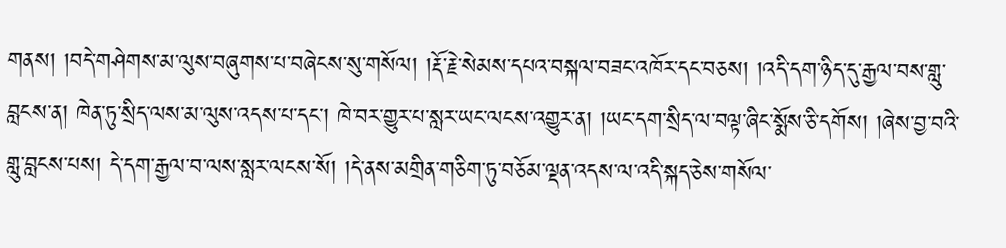གནས། །བདེ་གཤེགས་མ་ལུས་བཞུགས་པ་བཞེངས་སུ་གསོལ། །རྡོ་རྗེ་སེམས་དཔའ་བསྐལ་བཟང་འཁོར་དང་བཅས། །འདི་དག་ཉིད་དུ་རྒྱལ་བས་གླུ་བླངས་ན། ཁེན་ཏུ་སྲིད་ལས་མ་ལུས་འདས་པ་དང་། ཁེ་བར་གྱུར་པ་སླར་ཡང་ལངས་འགྱུར་ན། །ཡང་དག་སྲིད་ལ་བལྟ་ཞིང་སྨོས་ཅི་དགོས། །ཞེས་བྱ་བའི་གླུ་བླངས་པས། དེ་དག་རྒྱལ་བ་ལས་སླར་ལངས་སོ། །དེ་ནས་མགྲིན་གཅིག་ཏུ་བཅོམ་ལྡན་འདས་ལ་འདི་སྐད་ཅེས་གསོལ་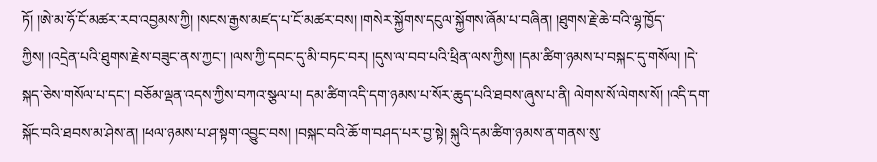ཏོ། །ཨེ་མ་ཧོ་ངོ་མཚར་རབ་འབྱམས་ཀྱི། །སངས་རྒྱས་མཛད་པ་ངོ་མཚར་བས། །གསེར་སྐྱོགས་དངུལ་སྐྱོགས་ཞོམ་པ་བཞིན། །ཐུགས་རྗེ་ཆེ་བའི་ལྷ་ཁྱོད་ཀྱིས། །འདྲེན་པའི་ཐུགས་རྗེས་བཟུང་ནས་ཀྱང་། །ལས་ཀྱི་དབང་དུ་མི་བཏང་བར། །དུས་ལ་བབ་པའི་ཕྲིན་ལས་ཀྱིས། །དམ་ཚིག་ཉམས་པ་བསྐང་དུ་གསོལ། །དེ་སྐད་ཅེས་གསོལ་པ་དང་། བཅོམ་ལྡན་འདས་ཀྱིས་བཀའ་སྩལ་པ། དམ་ཚིག་འདི་དག་ཉམས་པ་སོར་ཆུད་པའི་ཐབས་ཞུས་པ་ནི། ལེགས་སོ་ལེགས་སོ། །འདི་དག་སྐོང་བའི་ཐབས་མ་ཤེས་ན། །ཕལ་ཉམས་པ་ཤ་སྟག་འབྱུང་བས། །བསྐང་བའི་ཆོ་ག་བཤད་པར་བྱ་སྟེ། སྐུའི་དམ་ཚིག་ཉམས་ན་གནས་སུ་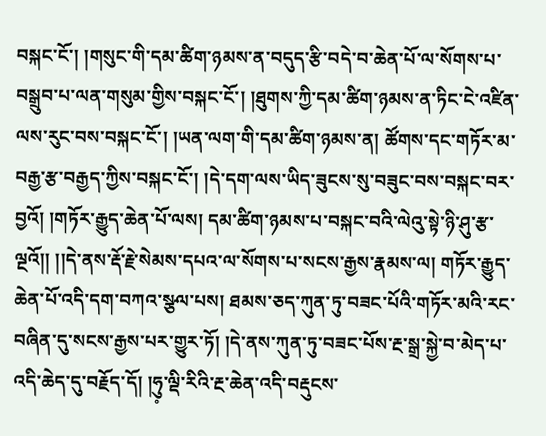བསྐང་ངོ་། །གསུང་གི་དམ་ཚིག་ཉམས་ན་བདུད་རྩི་བདེ་བ་ཆེན་པོ་ལ་སོགས་པ་བསྒྲུབ་པ་ལན་གསུམ་གྱིས་བསྐང་ངོ་། །ཐུགས་ཀྱི་དམ་ཚིག་ཉམས་ན་ཏིང་ངེ་འཛིན་ལས་རུང་བས་བསྐང་ངོ་། །ཡན་ལག་གི་དམ་ཚིག་ཉམས་ན། ཚོགས་དང་གཏོར་མ་བརྒྱ་རྩ་བརྒྱད་ཀྱིས་བསྐང་ངོ་། །དེ་དག་ལས་ཡིད་ཟུངས་སུ་བཟུང་བས་བསྐང་བར་བྱའོ། །གཏོར་རྒྱུད་ཆེན་པོ་ལས། དམ་ཚིག་ཉམས་པ་བསྐང་བའི་ལེའུ་སྟེ་ཉི་ཤུ་རྩ་ལྔའོ།། །།དེ་ནས་རྡོ་རྗེ་སེམས་དཔའ་ལ་སོགས་པ་སངས་རྒྱས་རྣམས་ལ། གཏོར་རྒྱུད་ཆེན་པོ་འདི་དག་བཀའ་སྩལ་པས། ཐམས་ཅད་ཀུན་ཏུ་བཟང་པོའི་གཏོར་མའི་རང་བཞིན་དུ་སངས་རྒྱས་པར་གྱུར་ཏོ། །དེ་ནས་ཀུན་ཏུ་བཟང་པོས་རྔ་སྒྲ་སྐྱེ་བ་མེད་པ་འདི་ཆེད་དུ་བརྗོད་དོ། །ཧུ༷་ལྡི་རིའི་རྔ་ཆེན་འདི་བརྡུངས་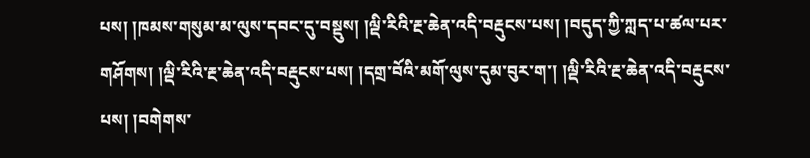པས། །ཁམས་གསུམ་མ་ལུས་དབང་དུ་བསྡུས། །ལྡི་རིའི་རྔ་ཆེན་འདི་བརྡུངས་པས། །བདུད་ཀྱི་ཀླད་པ་ཚལ་པར་གཤོགས། །ལྡི་རིའི་རྔ་ཆེན་འདི་བརྡུངས་པས། །དགྲ་བོའི་མགོ་ལུས་དུམ་བུར་ག་། །ལྡི་རིའི་རྔ་ཆེན་འདི་བརྡུངས་པས། །བགེགས་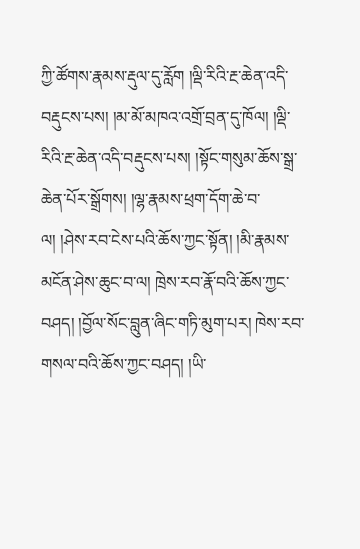ཀྱི་ཚོགས་རྣམས་རྡུལ་དུ་རློག །ལྡི་རིའི་རྔ་ཆེན་འདི་བརྡུངས་པས། །མ་མོ་མཁའ་འགྲོ་བྲན་དུ་ཁོལ། །ལྡི་རིའི་རྔ་ཆེན་འདི་བརྡུངས་པས། །སྟོང་གསུམ་ཆོས་སྒྲ་ཆེན་པོར་སྒྲོགས། །ལྷ་རྣམས་ཕྲག་དོག་ཆེ་བ་ལ། །ཤེས་རབ་ངེས་པའི་ཆོས་ཀྱང་སྟོན། །མི་རྣམས་མངོན་ཤེས་ཆུང་བ་ལ། ཁྲེས་རབ་རྣོ་བའི་ཆོས་ཀྱང་བཤད། །བྱོལ་སོང་བླུན་ཞིང་གཏི་མུག་པར། ཁེས་རབ་གསལ་བའི་ཆོས་ཀྱང་བཤད། །ཡི་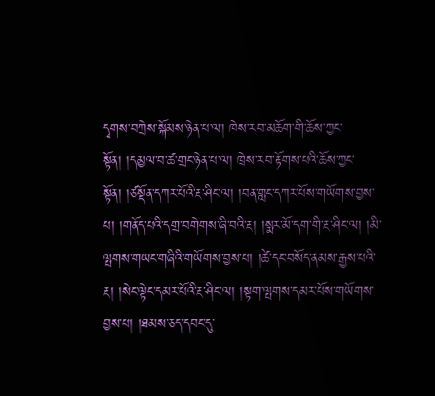དྭགས་བཀྲེས་སྐོམས་ཉེན་པ་ལ། ཁེས་རབ་མཆོག་གི་ཆོས་ཀྱང་སྟོན། །དམྱལ་བ་ཚ་གྲང་ཉེན་པ་ལ། ཁྲེས་རབ་རྟོགས་པའི་ཆོས་ཀྱང་སྟོན། །ཙསྡོན་དཀར་པོའི་རྔ་ཤིང་ལ། །བན་གླང་དཀར་པོས་གཡོགས་བྱས་པ། །གནོད་པའི་དགྲ་བགེགས་ཞི་བའི་རྔ། །སྨར་མོ་དག་གི་རྔ་ཤིང་ལ། །མི་ལྤགས་གཡང་གཞིའི་གཡོགས་བྱས་པ། །ཚེ་དང་བསོད་ནམས་རྒྱས་པའི་རྔ། །སེང་ལྟེང་དམར་པོའི་རྔ་ཤིང་ལ། །སྟག་ལྤགས་དམར་པོས་གཡོགས་བྱས་པ། །ཐམས་ཅད་དབང་དུ་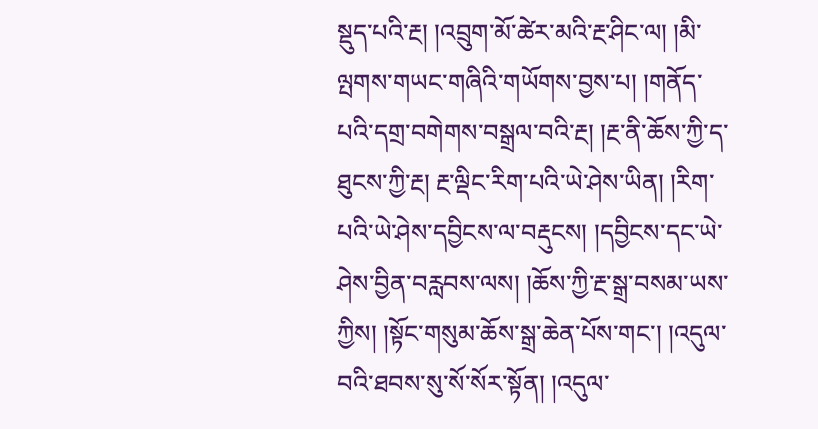སྡུད་པའི་རྔ། །འབྲུག་མོ་ཚེར་མའི་རྔ་ཤིང་ལ། །མི་ལྤགས་གཡང་གཞིའི་གཡོགས་བྱས་པ། །གནོད་པའི་དགྲ་བགེགས་བསྒྲལ་བའི་རྔ། །རྔ་ནི་ཆོས་ཀྱི་ད་ཐུངས་ཀྱི་རྔ། རྔ་ལྡིང་རིག་པའི་ཡེ་ཤེས་ཡིན། །རིག་པའི་ཡེ་ཤེས་དབྱིངས་ལ་བརྡུངས། །དབྱིངས་དང་ཡེ་ཤེས་བྱིན་བརླབས་ལས། །ཆོས་ཀྱི་རྔ་སྒྲ་བསམ་ཡས་ཀྱིས། །སྟོང་གསུམ་ཆོས་སྒྲ་ཆེན་པོས་གང་། །འདུལ་བའི་ཐབས་སུ་སོ་སོར་སྟོན། །འདུལ་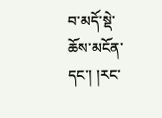བ་མདོ་སྡེ་ཆོས་མངོན་དང་། །རང་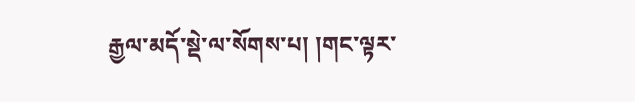རྒྱལ་མདོ་སྡེ་ལ་སོགས་པ། །གང་ལྟར་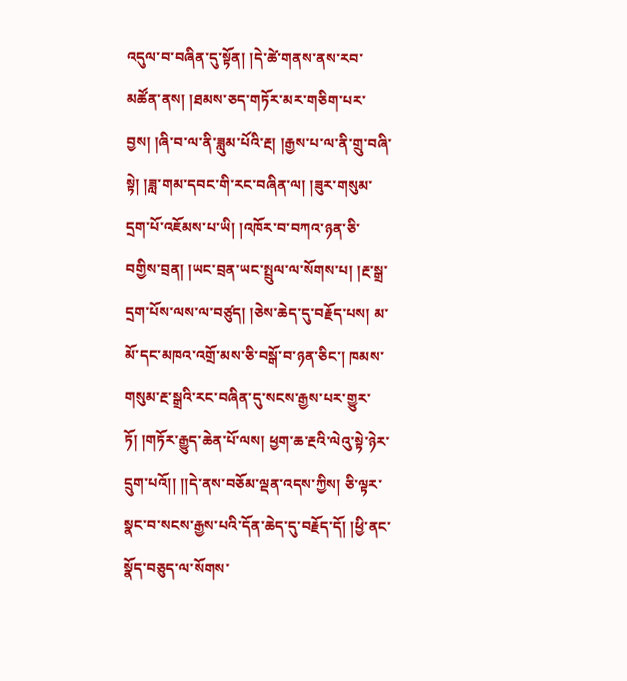འདུལ་བ་བཞིན་དུ་སྟོན། །དེ་ཚེ་གནས་ནས་རབ་མཚོན་ནས། །ཐམས་ཅད་གཏོར་མར་གཅིག་པར་བྱས། །ཞི་བ་ལ་ནི་ཟླུམ་པོའི་རྔ། །རྒྱས་པ་ལ་ནི་གྲུ་བཞི་སྟེ། །ཟླ་གམ་དབང་གི་རང་བཞིན་ལ། །ཟུར་གསུམ་དྲག་པོ་འཇོམས་པ་ཡི། །འཁོར་བ་བཀའ་ཉན་ཅི་བགྱིས་བྲན། །ཡང་བྲན་ཡང་སྤྲུལ་ལ་སོགས་པ། །རྔ་སྒྲ་དྲག་པོས་ལས་ལ་བཙུད། །ཅེས་ཆེད་དུ་བརྗོད་པས། མ་མོ་དང་མཁའ་འགྲོ་མས་ཅི་བསྒོ་བ་ཉན་ཅིང་། ཁམས་གསུམ་རྔ་སྒྲའི་རང་བཞིན་དུ་སངས་རྒྱས་པར་གྱུར་ཏོ། །གཏོར་རྒྱུད་ཆེན་པོ་ལས། ཕྱག་ཆ་རྔའི་ལེའུ་སྟེ་ཉེར་དྲུག་པའོ།། །།དེ་ནས་བཅོམ་ལྡན་འདས་ཀྱིས། ཅི་ལྟར་སྣང་བ་སངས་རྒྱས་པའི་དོན་ཆེད་དུ་བརྗོད་དོ། །ཕྱི་ནང་སྣོད་བཅུད་ལ་སོགས་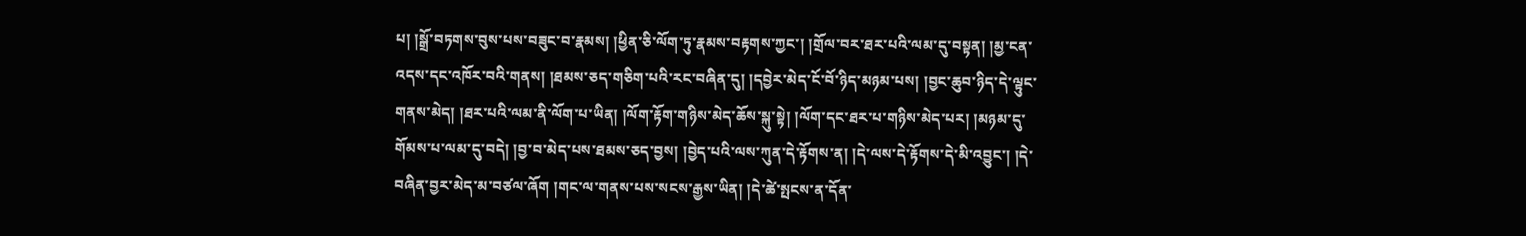པ། །སྒྲོ་བཏགས་བུས་པས་བཟུང་བ་རྣམས། །ཕྱིན་ཅི་ལོག་ཏུ་རྣམས་བརྟགས་ཀྱང་། །གྲོལ་བར་ཐར་པའི་ལམ་དུ་བསྟན། །མྱ་ངན་འདས་དང་འཁོར་བའི་གནས། །ཐམས་ཅད་གཅིག་པའི་རང་བཞིན་དུ། །དབྱེར་མེད་ངོ་བོ་ཉིད་མཉམ་པས། །བྱང་ཆུབ་ཉིད་དེ་ལྟུང་གནས་མེད། །ཐར་པའི་ལམ་ནི་ལོག་པ་ཡིན། །ལོག་རྟོག་གཉིས་མེད་ཆོས་སྐུ་སྟེ། །ལོག་དང་ཐར་པ་གཉིས་མེད་པར། །མཉམ་དུ་གོམས་པ་ལམ་དུ་བདེ། །བྱ་བ་མེད་པས་ཐམས་ཅད་བྱས། །བྱེད་པའི་ལས་ཀུན་དེ་རྟོགས་ན། །དེ་ལས་དེ་རྟོགས་དེ་མི་འབྱུང་། །དེ་བཞིན་བྱར་མེད་མ་བཙལ་ཞོག །གང་ལ་གནས་པས་སངས་རྒྱས་ཡིན། །དེ་ཚེ་སྤངས་ན་དོན་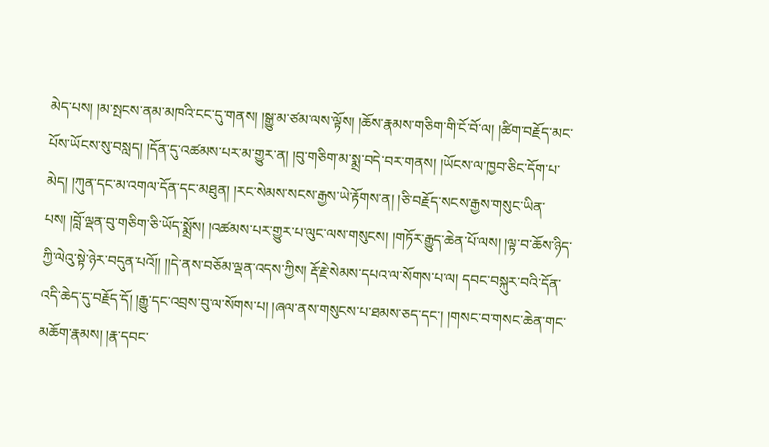མེད་པས། །མ་སྤངས་ནམ་མཁའི་ངང་དུ་གནས། །སྒྱུ་མ་ཙམ་ལས་ལྟོས། །ཆོས་རྣམས་གཅིག་གི་ངོ་བོ་ལ། །ཚིག་བརྗོད་མང་པོས་ཡོངས་སུ་བསླད། །དོན་དུ་འཚམས་པར་མ་གྱུར་ན། །བུ་གཅིག་མ་སྨྲ་བདེ་བར་གནས། །ཡོངས་ལ་ཁྱབ་ཅིང་དོག་པ་མེད། །ཀུན་དང་མ་འགལ་དོན་དང་མཐུན། །རང་སེམས་སངས་རྒྱས་ཡེ་རྟོགས་ན། །ཅི་བརྗོད་སངས་རྒྱས་གསུང་ཡིན་པས། །བློ་ལྡན་བུ་གཅིག་ཅི་ཡོད་སྨྲོས། །འཚམས་པར་གྱུར་པ་ལུང་ལས་གསུངས། །གཏོར་རྒྱུད་ཆེན་པོ་ལས། །ལྟ་བ་ཆོས་ཉིད་ཀྱི་ལེའུ་སྟེ་ཉེར་བདུན་པའོ།། །།དེ་ནས་བཅོམ་ལྡན་འདས་ཀྱིས། རྡོ་རྗེ་སེམས་དཔའ་ལ་སོགས་པ་ལ། དབང་བསྐུར་བའི་དོན་འདི་ཆེད་དུ་བརྗོད་དོ། །རྒྱུ་དང་འབྲས་བུ་ལ་སོགས་པ། །ཞལ་ནས་གསུངས་པ་ཐམས་ཅད་དང་། །གསང་བ་གསང་ཆེན་གང་མཆོག་རྣམས། །རྣ་དབང་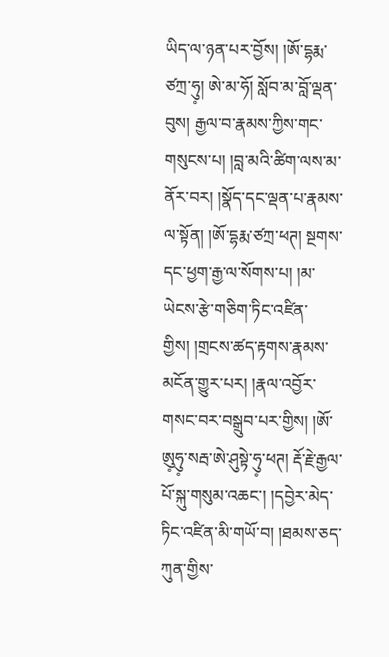ཡིད་ལ་ཉན་པར་བྱོས། །ཨོ་དྷརྨ་ཙཀྲ་ཧུ༷། ཨེ་མ་ཧོ། སློབ་མ་བློ་ལྡན་བུས། རྒྱལ་བ་རྣམས་ཀྱིས་གང་གསུངས་པ། །བླ་མའི་ཚིག་ལས་མ་ནོར་བར། །སྣོད་དང་ལྡན་པ་རྣམས་ལ་སྟོན། །ཨོ་དྷརྨ་ཙཀྲ་ཕཊ། སྔགས་དང་ཕྱག་རྒྱ་ལ་སོགས་པ། །མ་ཡེངས་རྩེ་གཅིག་ཏིང་འཛིན་གྱིས། །གྲངས་ཚད་རྟགས་རྣམས་མངོན་གྱུར་པར། །རྣལ་འབྱོར་གསང་བར་བསྒྲུབ་པར་གྱིས། །ཨོ་ཨུ༷ཧུ༷་སརྦ་ཨེ་ཤུསྟེ་ཧུ༷་ཕཊ། རྡོ་རྗེ་རྒྱལ་པོ་སྐུ་གསུམ་འཆང་། །དབྱེར་མེད་ཏིང་འཛིན་མི་གཡོ་བ། །ཐམས་ཅད་ཀུན་གྱིས་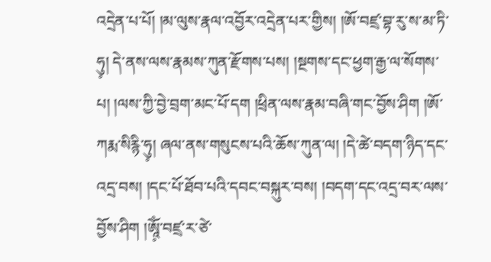འདྲེན་པ་པོ། །མ་ལུས་རྣལ་འབྱོར་འདྲེན་པར་གྱིས། །ཨོ་བཛྲ་བྷ་རུ་ས་མ་ཏི་ཧུ༷། དེ་ནས་ལས་རྣམས་ཀུན་རྫོགས་པས། །སྔགས་དང་ཕྱག་རྒྱ་ལ་སོགས་པ། །ལས་ཀྱི་བྱེ་བྲག་མང་པོ་དག །ཕྲིན་ལས་རྣམ་བཞི་གང་བྱོས་ཤིག །ཨོ་ཀརྨ་སིརྙི་ཧུ༷། ཞལ་ནས་གསུངས་པའི་ཆོས་ཀུན་ལ། །དེ་ཚེ་བདག་ཉིད་དང་འདྲ་བས། །དང་པོ་ཐོབ་པའི་དབང་བསྐུར་བས། །བདག་དང་འདྲ་བར་ལས་བྱོས་ཤིག །ཨཱོཾ༷་བཛྲ་ར་ཙེ་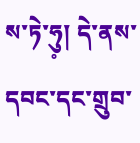ས་ཏེ་ཧུ༷། དེ་ནས་དབང་དང་གྲུབ་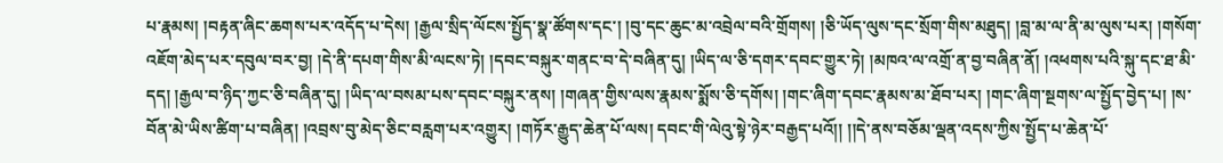པ་རྣམས། །བརྟན་ཞིང་ཆགས་པར་འདོད་པ་དེས། །རྒྱལ་སྲིད་ལོངས་སྤྱོད་སྣ་ཚོགས་དང་། །བུ་དང་ཆུང་མ་འབྲེལ་བའི་གྲོགས། །ཅི་ཡོད་ལུས་དང་སྲོག་གིས་མཐུད། །བླ་མ་ལ་ནི་མ་ལུས་པར། །གསོག་འཇོག་མེད་པར་དབུལ་བར་བྱ། །དེ་ནི་དཔག་གིས་མི་ལངས་ཏེ། །དབང་བསྐུར་གནང་བ་དེ་བཞིན་དུ། །ཡིད་ལ་ཅི་དགར་དབང་གྱུར་ཏེ། །མཁའ་ལ་འགྲོ་ན་བྱ་བཞིན་ནོ། །འཕགས་པའི་སྐུ་དང་ཐ་མི་དད། །རྒྱལ་བ་ཉིད་ཀྱང་ཅི་བཞིན་དུ། །ཡིད་ལ་བསམ་པས་དབང་བསྐུར་ནས། །གཞན་གྱིས་ལས་རྣམས་སྨོས་ཅི་དགོས། །གང་ཞིག་དབང་རྣམས་མ་ཐོབ་པར། །གང་ཞིག་སྔགས་ལ་སྤྱོད་བྱེད་པ། །ས་བོན་མེ་ཡིས་ཚིག་པ་བཞིན། །འབྲས་བུ་མེད་ཅིང་བརླག་པར་འགྱུར། །གཏོར་རྒྱུད་ཆེན་པོ་ལས། དབང་གི་ལེའུ་སྟེ་ཉེར་བརྒྱད་པའོ།། །།དེ་ནས་བཅོམ་ལྡན་འདས་ཀྱིས་སྤྱོད་པ་ཆེན་པོ་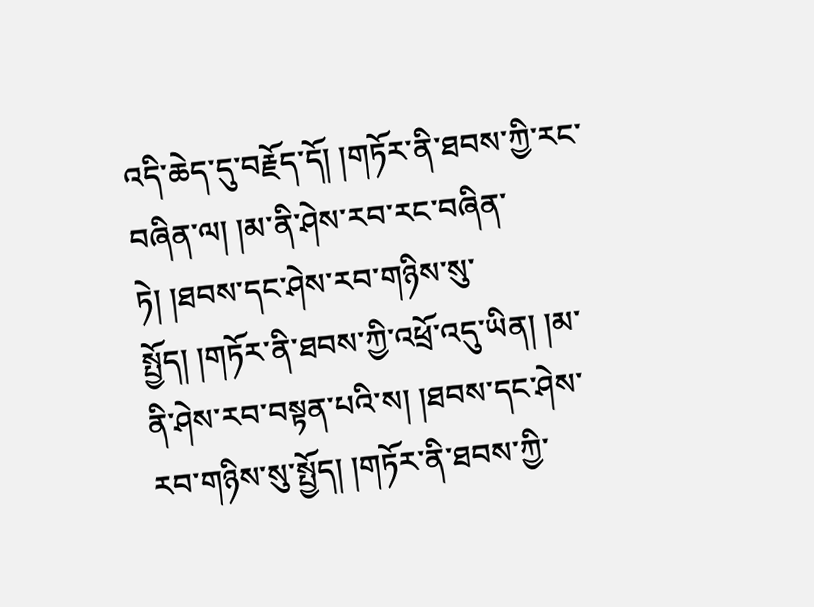འདི་ཆེད་དུ་བརྗོད་དོ། །གཏོར་ནི་ཐབས་ཀྱི་རང་བཞིན་ལ། །མ་ནི་ཤེས་རབ་རང་བཞིན་ཏེ། །ཐབས་དང་ཤེས་རབ་གཉིས་སུ་སྤྱོད། །གཏོར་ནི་ཐབས་ཀྱི་འཕྲོ་འདུ་ཡིན། །མ་ནི་ཤེས་རབ་བསྟན་པའི་ས། །ཐབས་དང་ཤེས་རབ་གཉིས་སུ་སྤྱོད། །གཏོར་ནི་ཐབས་ཀྱི་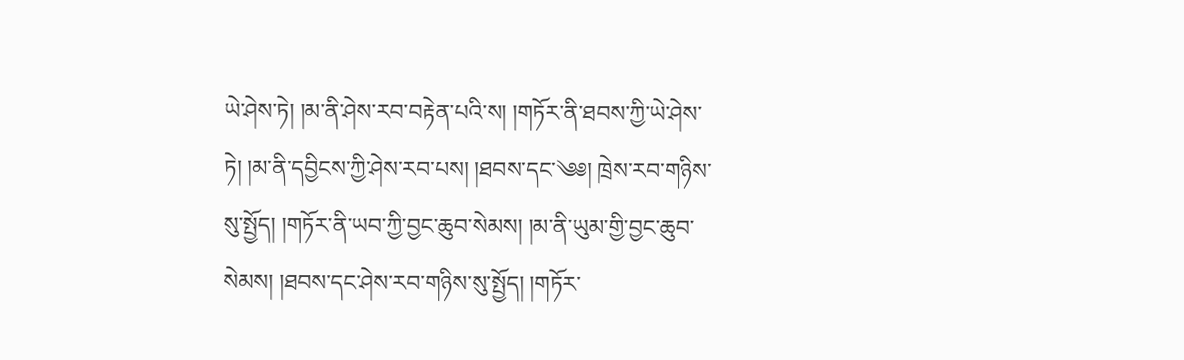ཡེ་ཤེས་ཏེ། །མ་ནི་ཤེས་རབ་བརྟེན་པའི་ས། །གཏོར་ནི་ཐབས་ཀྱི་ཡེ་ཤེས་ཏེ། །མ་ནི་དབྱིངས་ཀྱི་ཤེས་རབ་པས། །ཐབས་དང་༄༅། ཁྲེས་རབ་གཉིས་སུ་སྤྱོད། །གཏོར་ནི་ཡབ་ཀྱི་བྱང་ཆུབ་སེམས། །མ་ནི་ཡུམ་གྱི་བྱང་ཆུབ་སེམས། །ཐབས་དང་ཤེས་རབ་གཉིས་སུ་སྤྱོད། །གཏོར་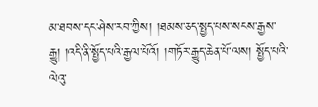མ་ཐབས་དང་ཤེས་རབ་ཀྱིས། །ཐམས་ཅད་སྤྱད་པས་སངས་རྒྱས་རྒྱུ། །འདི་ནི་སྤྱོད་པའི་རྒྱལ་པོའོ། །གཏོར་རྒྱུད་ཆེན་པོ་ལས། སྤྱོད་པའི་ལེའུ་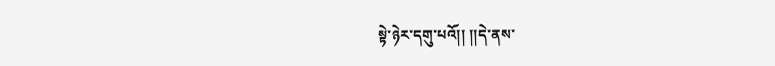སྟེ་ཉེར་དགུ་པའོ།། །།དེ་ནས་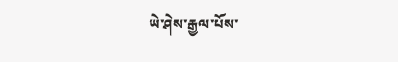ཡེ་ཤེས་རྒྱལ་པོས་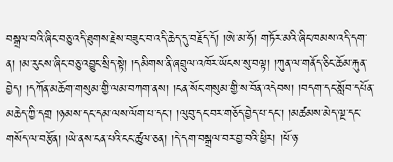བསྒྲལ་བའི་ཞིང་བཅུ་འདི་ཐུགས་རྗེས་བཟུང་བ་འདི་ཆེད་དུ་བརྗོད་དོ། །ཨེ་མ་ཧོ། གཏོར་མའི་ཞིང་ཁམས་འདི་དག་ན། །མ་རུངས་ཞིང་བཅུ་འབྱུང་སྲིད་སྟེ། །དམིགས་ནི་ཞབྲུལ་འཁོར་ཡོངས་སུ་བལྟ། །ཀུན་ལ་གནོད་ཅིང་ཆོམ་རྐུན་བྱེད། །དཀོན་མཆོག་གསུམ་གྱི་ལམ་བཀག་ནས། །ངན་སོང་གསུམ་གྱི་ས་བོན་འདེབས། །བདག་དང་སློབ་དཔོན་མཆེད་ཀྱི་དགྲ །ཉམས་དང་དམ་ལས་ལོག་པ་དང་། །ལུབུ་དང་བར་གཅོད་བྱེད་པ་དང་། །མཚམས་མེད་ལྔ་དང་གསོད་ལ་བརྩོན། །ཡེ་ནས་ངན་པའི་ངང་ཚུལ་ཅན། །དེ་དག་བསྒྲལ་བར་བྱ་བའི་ཕྱིར། །ཕོ་ཉ་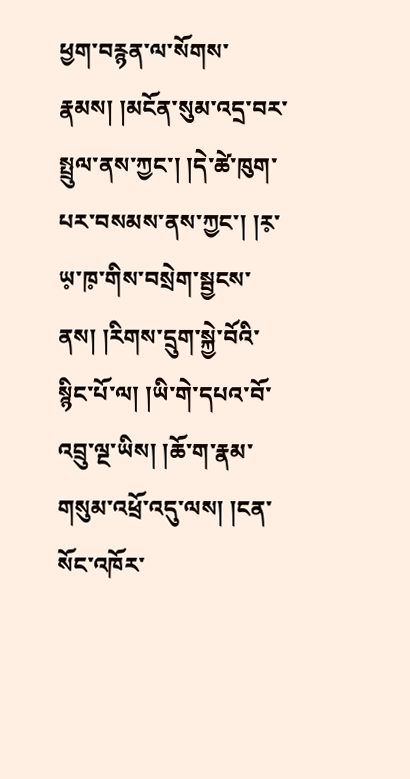ཕྱག་བརྙན་ལ་སོགས་རྣམས། །མངོན་སུམ་འདྲ་བར་སྤྲུལ་ནས་ཀྱང་། །དེ་ཚེ་ཁུག་པར་བསམས་ནས་ཀྱང་། །ར༷་ཡ༷་ཁ༷་གིས་བསྲེག་སྦྱངས་ནས། །རིགས་དྲུག་སྐྱེ་བོའི་སྙིང་པོ་ལ། །ཡི་གེ་དཔའ་བོ་འབྲུ་ལྔ་ཡིས། །ཆོ་ག་རྣམ་གསུམ་འཕྲོ་འདུ་ལས། །ངན་སོང་འཁོར་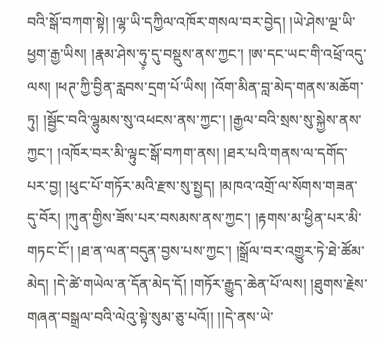བའི་སྒོ་བཀག་སྟེ། །ལྷ་ཡི་དཀྱིལ་འཁོར་གསལ་བར་བྱེད། །ཡེ་ཤེས་ལྔ་ཡི་ཕྱག་རྒྱ་ཡིས། །རྣམ་ཤེས་ཧུ༷་དུ་བསྡུས་ནས་ཀྱང་། །ཨ་དང་ཡང་གི་འཕྲོ་འདུ་ལས། །ཕཊ་ཀྱི་བྱིན་རླབས་དྲག་པོ་ཡིས། །འོག་མིན་བླ་མེད་གནས་མཆོག་ཏུ། །སྦྱོང་བའི་ལྷུམས་སུ་འཕངས་ནས་ཀྱང་། །རྒྱལ་བའི་སྲས་སུ་སྐྱེས་ནས་ཀྱང་། །འཁོར་བར་མི་ལྟུང་སྒོ་བཀག་ནས། །ཐར་པའི་གནས་ལ་དགོད་པར་བྱ། །ཕུང་པོ་གཏོར་མའི་རྫས་སུ་སྤྱད། །མཁའ་འགྲོ་ལ་སོགས་གཟན་དུ་བོར། །ཀུན་གྱིས་ཟོས་པར་བསམས་ནས་ཀྱང་། །རྟགས་མ་ཕྱིན་པར་མི་གཏང་ངོ་། །ཐ་ན་ལན་བདུན་བྱས་པས་ཀྱང་། །སྒྲོལ་བར་འགྱུར་ཏེ་ཐེ་ཚོམ་མེད། །དེ་ཚེ་གཡེལ་ན་དོན་མེད་དོ། །གཏོར་རྒྱུད་ཆེན་པོ་ལས། །ཐུགས་རྗེས་གཞན་བསྒྲལ་བའི་ལེའུ་སྟེ་སུམ་ཅུ་པའོ།། །།དེ་ནས་ཡེ་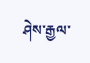ཤེས་རྒྱལ་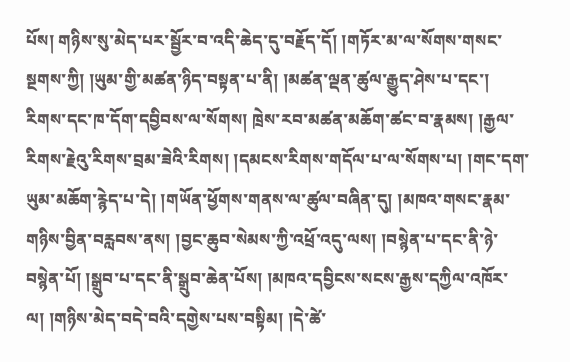པོས། གཉིས་སུ་མེད་པར་སྦྱོར་བ་འདི་ཆེད་དུ་བརྗོད་དོ། །གཏོར་མ་ལ་སོགས་གསང་སྔགས་ཀྱི། །ཡུམ་གྱི་མཚན་ཉིད་བསྟན་པ་ནི། །མཚན་ལྡན་ཚུལ་རྒྱུད་ཤེས་པ་དང་། རིགས་དང་ཁ་དོག་དབྱིབས་ལ་སོགས། ཁྲེས་རབ་མཚན་མཆོག་ཚང་བ་རྣམས། །རྒྱལ་རིགས་རྗེའུ་རིགས་བྲམ་ཟེའི་རིགས། །དམངས་རིགས་གདོལ་པ་ལ་སོགས་པ། །གང་དག་ཡུམ་མཆོག་རྙེད་པ་དེ། །གཡོན་ཕྱོགས་གནས་ལ་ཚུལ་བཞིན་དུ། །མཁའ་གསང་རྣམ་གཉིས་བྱིན་བརླབས་ནས། །བྱང་ཆུབ་སེམས་ཀྱི་འཕྲོ་འདུ་ལས། །བསྙེན་པ་དང་ནི་ཉེ་བསྙེན་པོ། །སྒྲུབ་པ་དང་ནི་སྒྲུབ་ཆེན་པོས། །མཁའ་དབྱིངས་སངས་རྒྱས་དཀྱིལ་འཁོར་ལ། །གཉིས་མེད་བདེ་བའི་དགྱེས་པས་བསྟིམ། །དེ་ཚེ་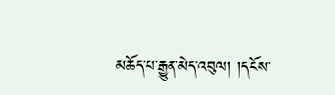མཆོད་པ་རྒྱུན་མེད་འབུལ། །དངོས་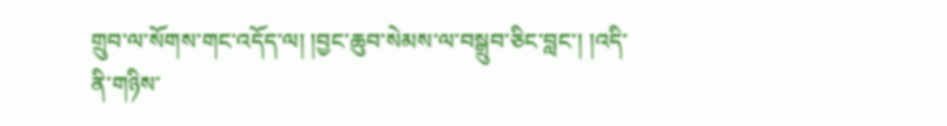གྲུབ་ལ་སོགས་གང་འདོད་ལ། །བྱང་ཆུབ་སེམས་ལ་བསྒྲུབ་ཅིང་བླང་། །འདི་ནི་གཉིས་